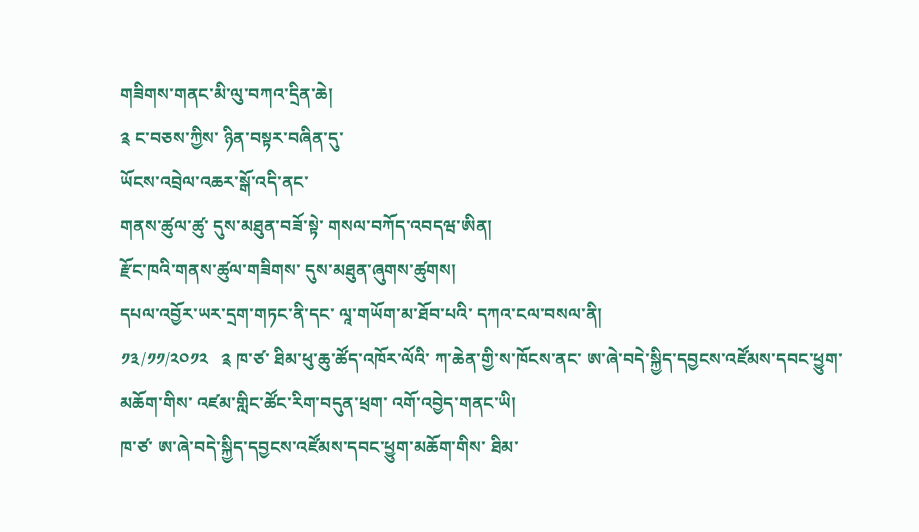གཟིགས་གནང་མི་ལུ་བཀའ་དྲིན་ཆེ།
༉ ང་བཅས་ཀྱིས་ ཉིན་བསྟར་བཞིན་དུ་
ཡོངས་འབྲེལ་འཆར་སྒོ་འདི་ནང་
གནས་ཚུལ་ཚུ་ དུས་མཐུན་བཟོ་སྟེ་ གསལ་བཀོད་འབདཝ་ཨིན།
རྫོང་ཁའི་གནས་ཚུལ་གཟིགས་ དུས་མཐུན་ཞུགས་ཚུགས།
དཔལ་འབྱོར་ཡར་དྲག་གཏང་ནི་དང་ ལཱ་གཡོག་མ་ཐོབ་པའི་ དཀའ་ངལ་བསལ་ནི།
༡༣/༡༡/༢༠༡༢   ༉ ཁ་ཙ་ ཐིམ་ཕུ་ཆུ་ཚོད་འཁོར་ལོའི་ ཀ་ཆེན་གྱི་ས་ཁོངས་ནང་ ཨ་ཞེ་བདེ་སྐྱིད་དབྱངས་འཛོམས་དབང་ཕྱུག་མཆོག་གིས་ འཛམ་གླིང་ཚོང་རིག་བདུན་ཕྲག་ འགོ་འབྱེད་གནང་ཡི།
ཁ་ཙ་ ཨ་ཞེ་བདེ་སྐྱིད་དབྱངས་འཛོམས་དབང་ཕྱུག་མཆོག་གིས་ ཐིམ་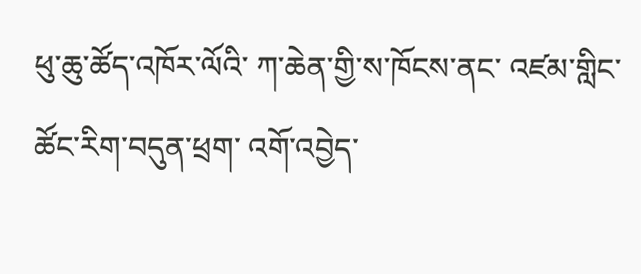ཕུ་ཆུ་ཚོད་འཁོར་ལོའི་ ཀ་ཆེན་གྱི་ས་ཁོངས་ནང་ འཛམ་གླིང་ཚོང་རིག་བདུན་ཕྲག་ འགོ་འབྱེད་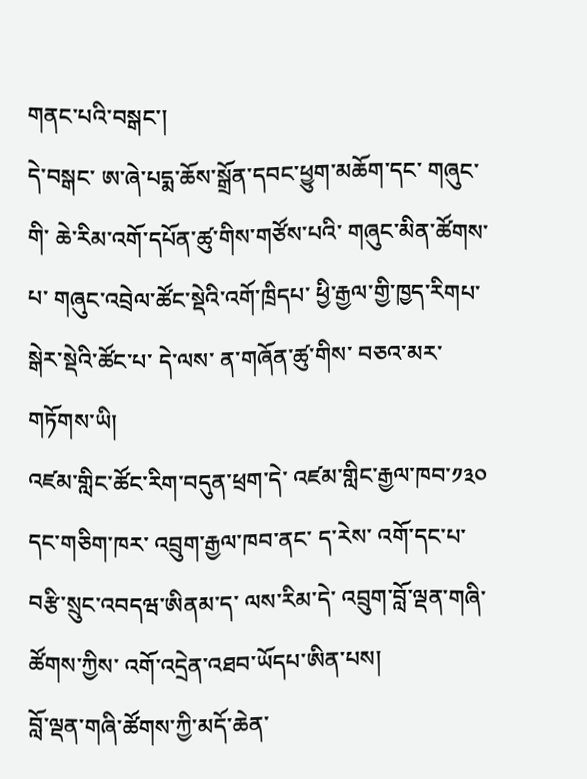གནང་པའི་བསྒང་།
དེ་བསྒང་ ཨ་ཞེ་པདྨ་ཆོས་སྒྲོན་དབང་ཕྱུག་མཆོག་དང་ གཞུང་གི་ ཆེ་རིམ་འགོ་དཔོན་ཚུ་གིས་གཙོས་པའི་ གཞུང་མིན་ཚོགས་པ་ གཞུང་འབྲེལ་ཚོང་སྡེའི་འགོ་ཁྲིདཔ་ ཕྱི་རྒྱལ་གྱི་ཁྱད་རིགཔ་ སྒེར་སྡེའི་ཚོང་པ་ དེ་ལས་ ན་གཞོན་ཚུ་གིས་ བཅའ་མར་གཏོགས་ཡི།
འཛམ་གླིང་ཚོང་རིག་བདུན་ཕྲག་དེ་ འཛམ་གླིང་རྒྱལ་ཁབ་༡༣༠ དང་གཅིག་ཁར་ འབྲུག་རྒྱལ་ཁབ་ནང་ ད་རེས་ འགོ་དང་པ་ བརྩི་སྲུང་འབདཝ་ཨིནམ་ད་ ལས་རིམ་དེ་ འབྲུག་བློ་ལྡན་གཞི་ཚོགས་ཀྱིས་ འགོ་འདྲེན་འཐབ་ཡོདཔ་ཨིན་པས།
བློ་ལྡན་གཞི་ཚོགས་ཀྱི་མདོ་ཆེན་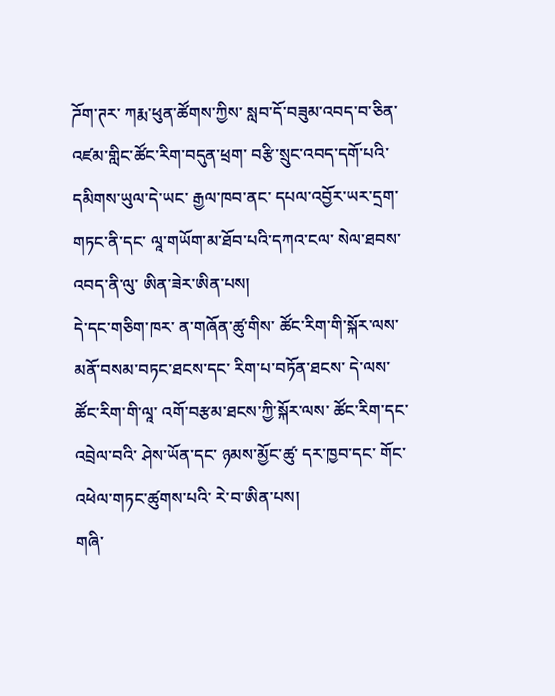ཌོག་ཊར་ ཀརྨ་ཕུན་ཚོགས་ཀྱིས་ སླབ་དོ་བཟུམ་འབད་བ་ཅིན་ འཛམ་གླིང་ཚོང་རིག་བདུན་ཕྲག་ བརྩི་སྲུང་འབད་དགོ་པའི་ དམིགས་ཡུལ་དེ་ཡང་ རྒྱལ་ཁབ་ནང་ དཔལ་འབྱོར་ཡར་དྲག་གཏང་ནི་དང་ ལཱ་གཡོག་མ་ཐོབ་པའི་དཀའ་ངལ་ སེལ་ཐབས་འབད་ནི་ལུ་ ཨིན་ཟེར་ཨིན་པས།
དེ་དང་གཅིག་ཁར་ ན་གཞོན་ཚུ་གིས་ ཚོང་རིག་གི་སྐོར་ལས་ མནོ་བསམ་བཏང་ཐངས་དང་ རིག་པ་བཏོན་ཐངས་ དེ་ལས་ ཚོང་རིག་གི་ལཱ་ འགོ་བརྩམ་ཐངས་ཀྱི་སྐོར་ལས་ ཚོང་རིག་དང་འབྲེལ་བའི་ ཤེས་ཡོན་དང་ ཉམས་མྱོང་ཚུ་ དར་ཁྱབ་དང་ གོང་འཕེལ་གཏང་ཚུགས་པའི་ རེ་བ་ཨིན་པས།
གཞི་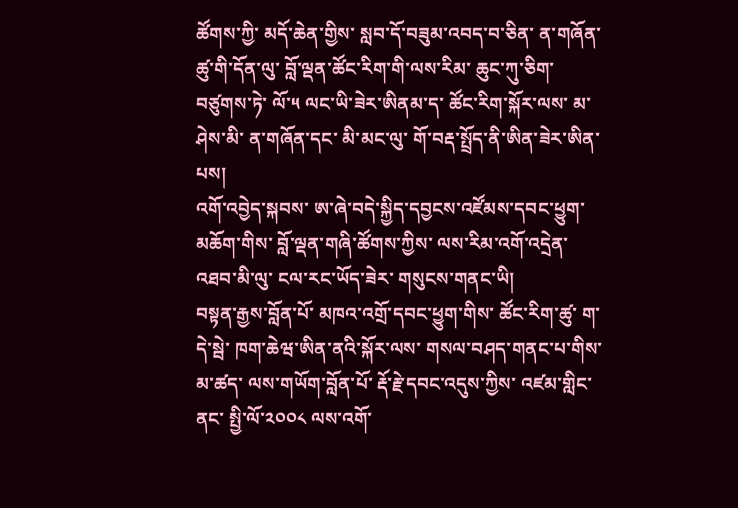ཚོགས་ཀྱི་ མདོ་ཆེན་གྱིས་ སླབ་དོ་བཟུམ་འབད་བ་ཅིན་ ན་གཞོན་ཚུ་གི་དོན་ལུ་ བློ་ལྡན་ཚོང་རིག་གི་ལས་རིམ་ ཆུང་ཀུ་ཅིག་བཙུགས་ཏེ་ ལོ་༥ ལང་ཡི་ཟེར་ཨིནམ་ད་ ཚོང་རིག་སྐོར་ལས་ མ་ཤེས་མི་ ན་གཞོན་དང་ མི་མང་ལུ་ གོ་བརྡ་སྤྲོད་ནི་ཨིན་ཟེར་ཨིན་པས།
འགོ་འབྱེད་སྐབས་ ཨ་ཞེ་བདེ་སྐྱིད་དབྱངས་འཛོམས་དབང་ཕྱུག་མཆོག་གིས་ བློ་ལྡན་གཞི་ཚོགས་ཀྱིས་ ལས་རིམ་འགོ་འདྲེན་འཐབ་མི་ལུ་ ངལ་རང་ཡོད་ཟེར་ གསུངས་གནང་ཡི།
བསྟན་རྒྱས་བློན་པོ་ མཁའ་འགྲོ་དབང་ཕྱུག་གིས་ ཚོང་རིག་ཚུ་ ག་དེ་སྦེ་ ཁག་ཆེཝ་ཨིན་ནའི་སྐོར་ལས་ གསལ་བཤད་གནང་པ་གིས་མ་ཚད་ ལས་གཡོག་བློན་པོ་ རྡོ་རྗེ་དབང་འདུས་ཀྱིས་ འཛམ་གླིང་ནང་ སྤྱི་ལོ་༢༠༠༨ ལས་འགོ་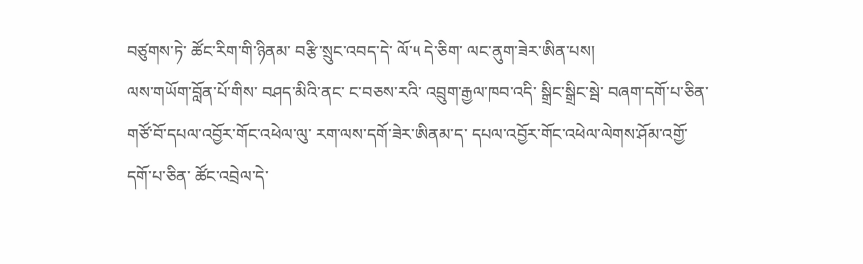བཙུགས་ཏེ་ ཚོང་རིག་གི་ཉིནམ་ བརྩི་སྲུང་འབད་དེ་ ལོ་༥ དེ་ཅིག་ ལང་ནུག་ཟེར་ཨིན་པས།
ལས་གཡོག་བློན་པོ་གིས་ བཤད་མིའི་ནང་ ང་བཅས་རའི་ འབྲུག་རྒྱལ་ཁབ་འདི་ སྒྲིང་སྒྲིང་སྦེ་ བཞག་དགོ་པ་ཅིན་ གཙོ་བོ་དཔལ་འབྱོར་གོང་འཕེལ་ལུ་ རག་ལས་དགོ་ཟེར་ཨིནམ་ད་ དཔལ་འབྱོར་གོང་འཕེལ་ལེགས་ཤོམ་འགྱོ་དགོ་པ་ཅིན་ ཚོང་འབྲེལ་དེ་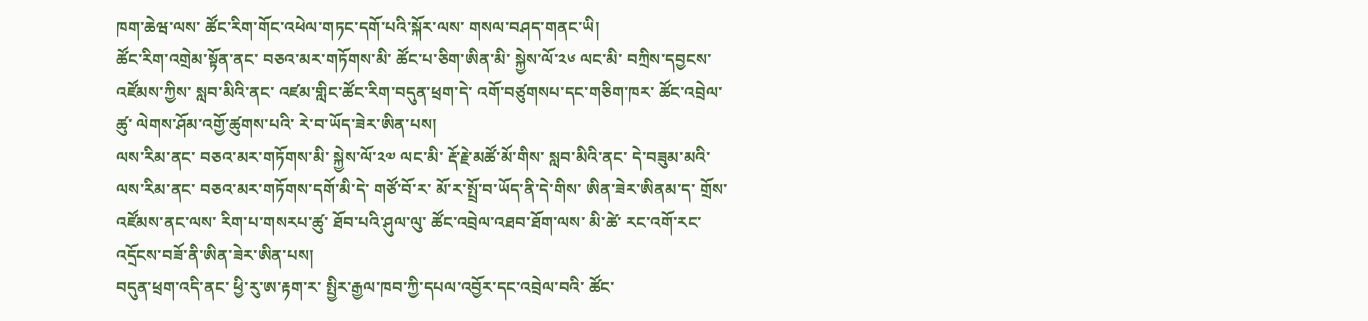ཁག་ཆེཝ་ལས་ ཚོང་རིག་གོང་འཕེལ་གཏང་དགོ་པའི་སྐོར་ལས་ གསལ་བཤད་གནང་ཡི།
ཚོང་རིག་འགྲེམ་སྟོན་ནང་ བཅའ་མར་གཏོགས་མི་ ཚོང་པ་ཅིག་ཨིན་མི་ སྐྱེས་ལོ་༢༦ ལང་མི་ བཀྲིས་དབྱངས་འཛོམས་ཀྱིས་ སླབ་མིའི་ནང་ འཛམ་གླིང་ཚོང་རིག་བདུན་ཕྲག་དེ་ འགོ་བཙུགསཔ་དང་གཅིག་ཁར་ ཚོང་འབྲེལ་ཚུ་ ལེགས་ཤོམ་འགྱོ་ཚུགས་པའི་ རེ་བ་ཡོད་ཟེར་ཨིན་པས།
ལས་རིམ་ནང་ བཅའ་མར་གཏོགས་མི་ སྐྱེས་ལོ་༢༧ ལང་མི་ རྡོ་རྗེ་མཚོ་མོ་གིས་ སླབ་མིའི་ནང་ དེ་བཟུམ་མའི་ ལས་རིམ་ནང་ བཅའ་མར་གཏོགས་དགོ་མི་དེ་ གཙོ་བོ་ར་ མོ་ར་སྤྲོ་བ་ཡོད་ནི་དེ་གིས་ ཨིན་ཟེར་ཨིནམ་ད་ གྲོས་འཛོམས་ནང་ལས་ རིག་པ་གསརཔ་ཚུ་ ཐོབ་པའི་ཤུལ་ལུ་ ཚོང་འབྲེལ་འཐབ་ཐོག་ལས་ མི་ཚེ་ རང་འགོ་རང་འདྲོངས་བཟོ་ནི་ཨིན་ཟེར་ཨིན་པས།
བདུན་ཕྲག་འདི་ནང་ ཕྱི་རུ་ཨ་རྟག་ར་ སྤྱིར་རྒྱལ་ཁབ་ཀྱི་དཔལ་འབྱོར་དང་འབྲེལ་བའི་ ཚོང་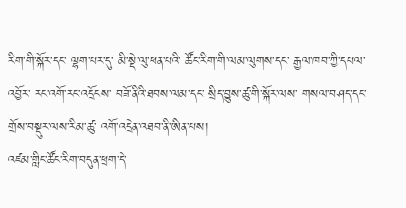རིག་གི་སྐོར་དང་ ལྷག་པར་དུ་ མི་སྡེ་ལུ་ཕན་པའི་ ཚོང་རིག་གི་ལམ་ལུགས་དང་ རྒྱལ་ཁབ་ཀྱི་དཔལ་འབྱོར་ རང་འགོ་རང་འདྲོངས་ བཟོ་ནིའི་ཐབས་ལམ་དང་ སྲིད་བྱུས་ཚུ་གི་སྐོར་ལས་ གསལ་བཤད་དང་ གྲོས་བསྡུར་ལས་རིམ་ཚུ་ འགོ་འདྲེན་འཐབ་ནི་ཨིན་པས།
འཛམ་གླིང་ཚོང་རིག་བདུན་ཕྲག་དེ་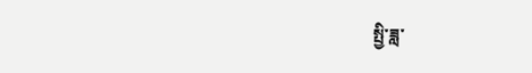སྤྱི་ཟླ་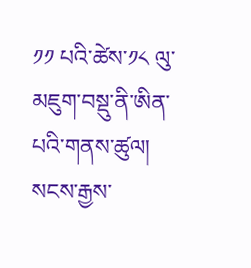༡༡ པའི་ཚེས་༡༨ ལུ་ མཇུག་བསྡུ་ནི་ཨིན་པའི་གནས་ཚུལ།
སངས་རྒྱས་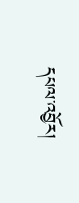དཔལ་འབྱོར།